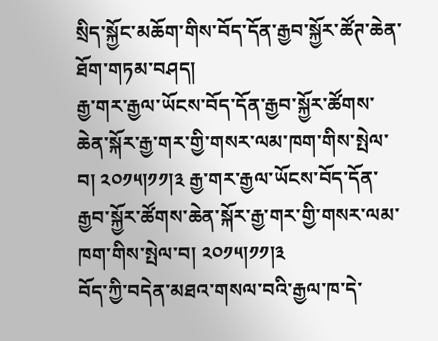སྲིད་སྐྱོང་མཆོག་གིས་བོད་དོན་རྒྱབ་སྐྱོར་ཚོཊ་ཆེན་ཐོག་གཏམ་བཤད།
རྒྱ་གར་རྒྱལ་ཡོངས་བོད་དོན་རྒྱབ་སྐྱོར་ཚོགས་ཆེན་སྐོར་རྒྱ་གར་གྱི་གསར་ལམ་ཁག་གིས་སྤེལ་བ། ༢༠༡༥།༡༡།༣ རྒྱ་གར་རྒྱལ་ཡོངས་བོད་དོན་རྒྱབ་སྐྱོར་ཚོགས་ཆེན་སྐོར་རྒྱ་གར་གྱི་གསར་ལམ་ཁག་གིས་སྤེལ་བ། ༢༠༡༥།༡༡།༣
བོད་ཀྱི་བདེན་མཐའ་གསལ་བའི་རྒྱལ་ཁ་དེ་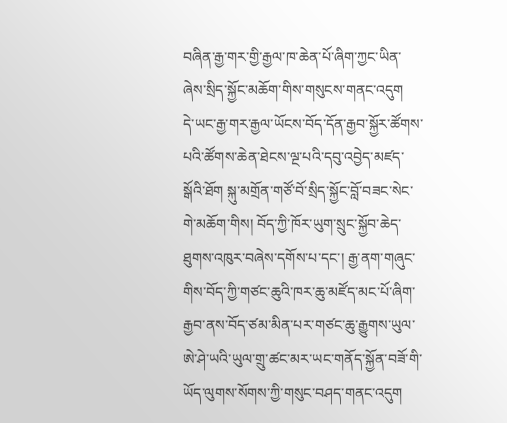བཞིན་རྒྱ་གར་གྱི་རྒྱལ་ཁ་ཆེན་པོ་ཞིག་ཀྱང་ཡིན་ཞེས་སྲིད་སྐྱོང་མཆོག་གིས་གསུངས་གནང་འདུག
དེ་ཡང་རྒྱ་གར་རྒྱལ་ཡོངས་བོད་དོན་རྒྱབ་སྐྱོར་ཚོགས་པའི་ཚོགས་ཆེན་ཐེངས་ལྔ་པའི་དབུ་འབྱེད་མཛད་སྒོའི་ཐོག སྐུ་མགྲོན་གཙོ་བོ་སྲིད་སྐྱོང་བློ་བཟང་སེང་གེ་མཆོག་གིས། བོད་ཀྱི་ཁོར་ཡུག་སྲུང་སྐྱོབ་ཆེད་ཐུགས་འཁུར་བཞེས་དགོས་པ་དང་། རྒྱ་ནག་གཞུང་གིས་བོད་ཀྱི་གཙང་ཆུའི་ཁར་ཆུ་མཛོད་མང་པོ་ཞིག་རྒྱབ་ནས་བོད་ཙམ་མིན་པར་གཙང་ཆུ་རྒྱུགས་ཡུལ་ཨེ་ཤེ་ཡའི་ཡུལ་གྲུ་ཚང་མར་ཡང་གནོད་སྐྱོན་བཟོ་གི་ཡོད་ལུགས་སོགས་ཀྱི་གསུང་བཤད་གནང་འདུག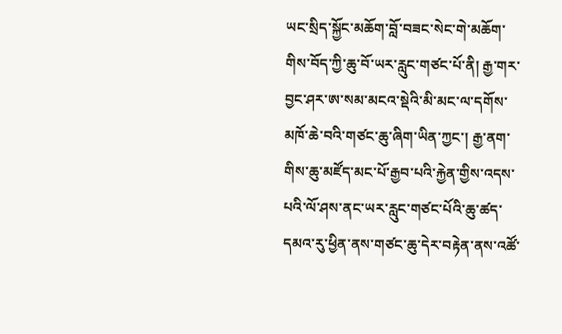ཡང་སྲིད་སྐྱོང་མཆོག་བློ་བཟང་སེང་གེ་མཆོག་གིས་བོད་ཀྱི་ཆུ་བོ་ཡར་རླུང་གཙང་པོ་ནི། རྒྱ་གར་བྱང་ཤར་ཨ་སམ་མངའ་སྡེའི་མི་མང་ལ་དགོས་མཁོ་ཆེ་བའི་གཙང་ཆུ་ཞིག་ཡིན་ཀྱང་། རྒྱ་ནག་གིས་ཆུ་མཛོད་མང་པོ་རྒྱབ་པའི་རྐྱེན་གྱིས་འདས་པའི་ལོ་ཤས་ནང་ཡར་རླུང་གཙང་པོའི་ཆུ་ཚད་དམའ་རུ་ཕྱིན་ནས་གཙང་ཆུ་དེར་བརྟེན་ནས་འཚོ་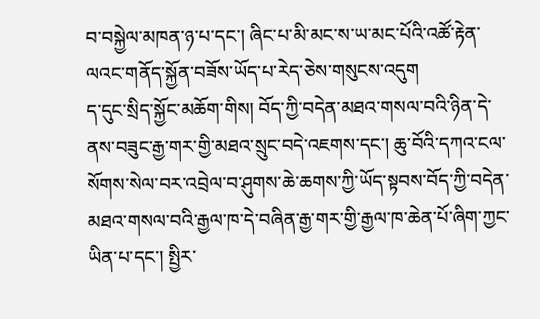བ་བསྐྱེལ་མཁན་ཉ་པ་དང་། ཞིང་པ་མི་མང་ས་ཡ་མང་པོའི་འཚོ་རྟེན་ལའང་གནོད་སྐྱོན་བཟོས་ཡོད་པ་རེད་ཅེས་གསུངས་འདུག
ད་དུང་སྲིད་སྐྱོང་མཆོག་གིས། བོད་ཀྱི་བདེན་མཐའ་གསལ་བའི་ཉིན་དེ་ནས་བཟུང་རྒྱ་གར་གྱི་མཐའ་སྲུང་བདེ་འཇགས་དང་། ཆུ་བོའི་དཀའ་ངལ་སོགས་སེལ་བར་འབྲེལ་བ་ཤུགས་ཆེ་ཆགས་ཀྱི་ཡོད་སྟབས་བོད་ཀྱི་བདེན་མཐའ་གསལ་བའི་རྒྱལ་ཁ་དེ་བཞིན་རྒྱ་གར་གྱི་རྒྱལ་ཁ་ཆེན་པོ་ཞིག་ཀྱང་ཡིན་པ་དང་། སྤྱིར་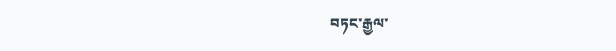བཏང་རྒྱལ་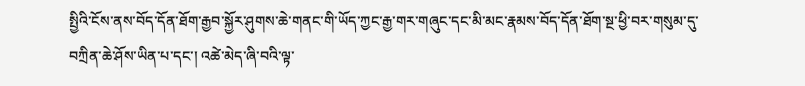སྤྱིའི་ངོས་ནས་བོད་དོན་ཐོག་རྒྱབ་སྐྱོར་ཤུགས་ཆེ་གནང་གི་ཡོད་ཀྱང་རྒྱ་གར་གཞུང་དང་མི་མང་རྣམས་བོད་དོན་ཐོག་སྔ་ཕྱི་བར་གསུམ་དུ་བཀྲིན་ཆེ་ཤོས་ཡིན་པ་དང་། འཚེ་མེད་ཞི་བའི་ལྟ་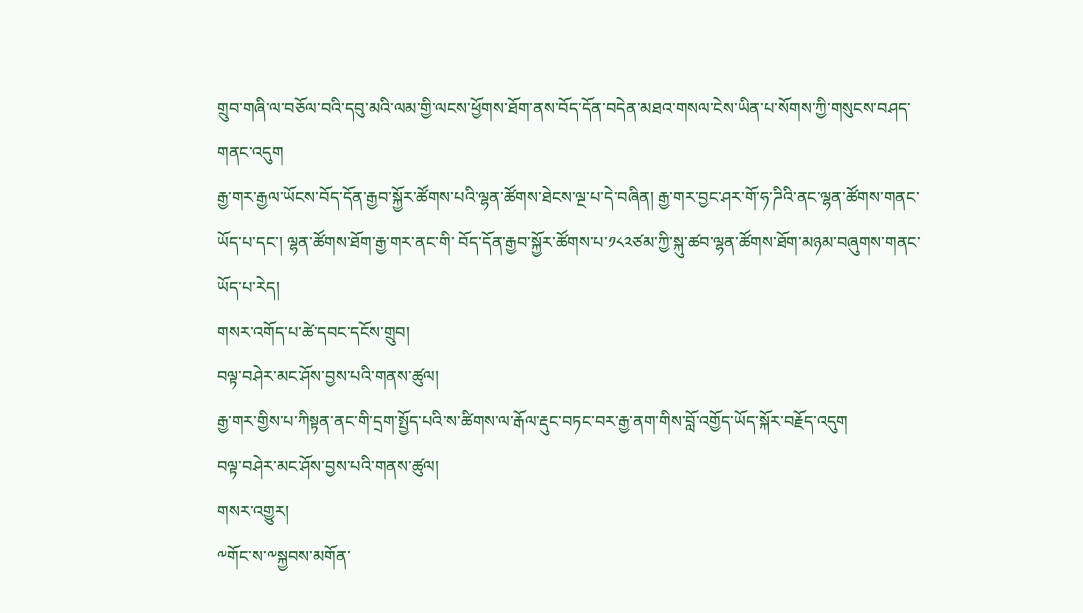གྲུབ་གཞི་ལ་བཅོལ་བའི་དབུ་མའི་ལམ་གྱི་ལངས་ཕྱོགས་ཐོག་ནས་བོད་དོན་བདེན་མཐའ་གསལ་ངེས་ཡིན་པ་སོགས་ཀྱི་གསུངས་བཤད་གནང་འདུག
རྒྱ་གར་རྒྱལ་ཡོངས་བོད་དོན་རྒྱབ་སྐྱོར་ཚོགས་པའི་ལྷན་ཚོགས་ཐེངས་ལྔ་པ་དེ་བཞིན། རྒྱ་གར་བྱང་ཤར་གོ་ཧ་ཌིའི་ནང་ལྷན་ཚོགས་གནང་ཡོད་པ་དང་། ལྷན་ཚོགས་ཐོག་རྒྱ་གར་ནང་གི་ བོད་དོན་རྒྱབ་སྐྱོར་ཚོགས་པ་༡༨༢ཙམ་ཀྱི་སྐུ་ཚབ་ལྷན་ཚོགས་ཐོག་མཉམ་བཞུགས་གནང་ཡོད་པ་རེད།
གསར་འགོད་པ་ཚེ་དབང་དངོས་གྲུབ།
བལྟ་བཤེར་མང་ཤོས་བྱས་པའི་གནས་ཚུལ།
རྒྱ་གར་གྱིས་པ་ཀིསྟན་ནང་གི་དྲག་སྤྱོད་པའི་ས་ཚིགས་ལ་རྒོལ་རྡུང་བཏང་བར་རྒྱ་ནག་གིས་བློ་འགྱོད་ཡོད་སྐོར་བརྗོད་འདུག
བལྟ་བཤེར་མང་ཤོས་བྱས་པའི་གནས་ཚུལ།
གསར་འགྱུར།
༸གོང་ས་༸སྐྱབས་མགོན་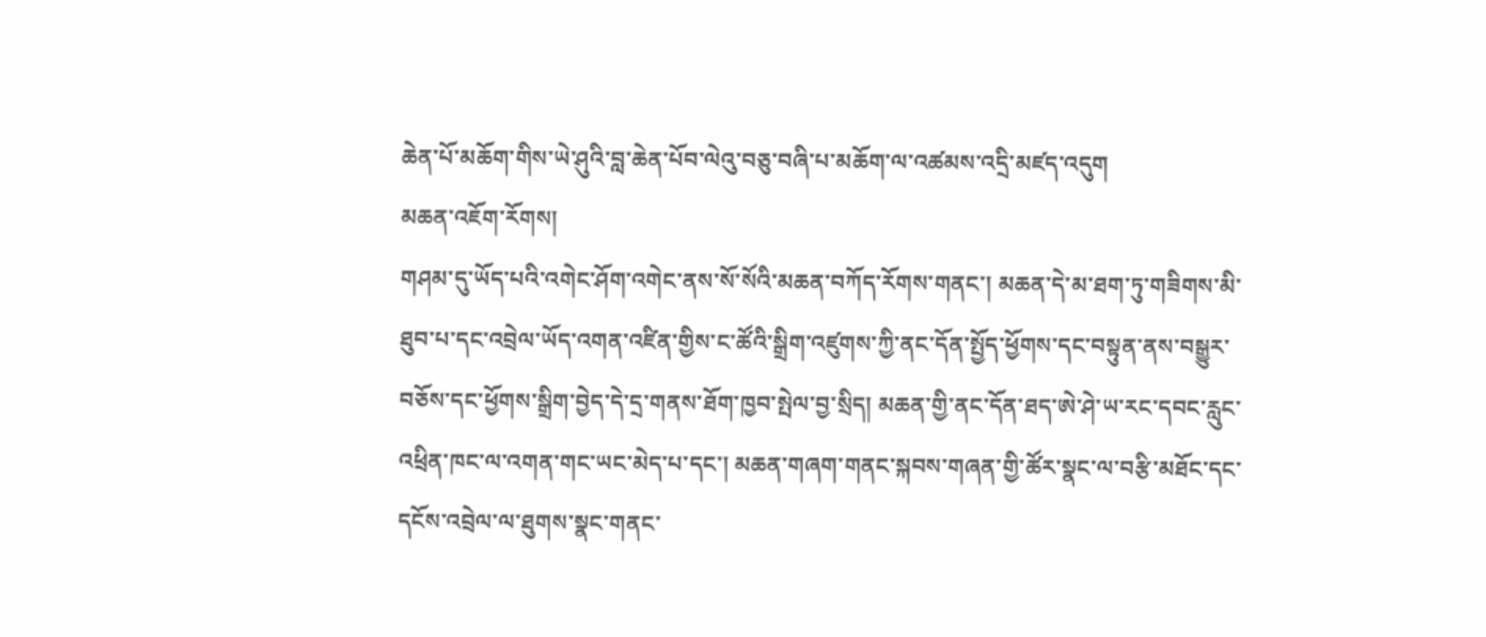ཆེན་པོ་མཆོག་གིས་ཡེ་ཤུའི་བླ་ཆེན་པོབ་ལེའུ་བཅུ་བཞི་པ་མཆོག་ལ་འཚམས་འདྲི་མཛད་འདུག
མཆན་འཇོག་རོགས།
གཤམ་དུ་ཡོད་པའི་འགེང་ཤོག་འགེང་ནས་སོ་སོའི་མཆན་བཀོད་རོགས་གནང་། མཆན་དེ་མ་ཐག་ཏུ་གཟིགས་མི་ཐུབ་པ་དང་འབྲེལ་ཡོད་འགན་འཛིན་གྱིས་ང་ཚོའི་སྒྲིག་འཛུགས་ཀྱི་ནང་དོན་སྤྱོད་ཕྱོགས་དང་བསྟུན་ནས་བསྒྱུར་བཅོས་དང་ཕྱོགས་སྒྲིག་བྱེད་དེ་དྲ་གནས་ཐོག་ཁྱབ་སྤེལ་བྱ་སྲིད། མཆན་གྱི་ནང་དོན་ཐད་ཨེ་ཤེ་ཡ་རང་དབང་རླུང་འཕྲིན་ཁང་ལ་འགན་གང་ཡང་མེད་པ་དང་། མཆན་གཞག་གནང་སྐབས་གཞན་གྱི་ཚོར་སྣང་ལ་བརྩི་མཐོང་དང་དངོས་འབྲེལ་ལ་ཐུགས་སྣང་གནང་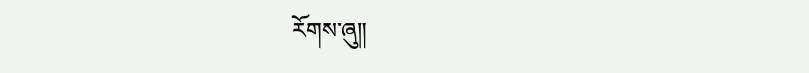རོགས་ཞུ༎